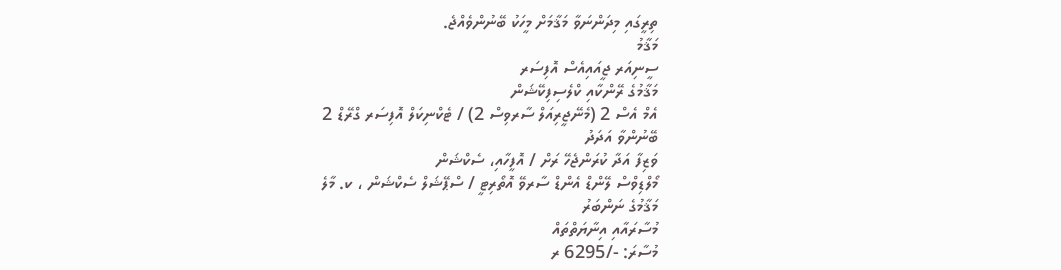ތިރީގައި މިދަންނަވާ މަޤާމަށް މީހަކު ބޭނުންވެއްޖެ.
މަޤާމު
ސީނިއަރ ޖީއައިއެސް އޮފިސަރ
މަޤާމުގެ ރޭންކާއި ކްލެސިފިކޭޝަން
އެމް އެސް 2 (މެނޭޖީރިއަލް ސާރވިސް 2) / ޓެކްނިކަލް އޮފިސަރ ގްރޭޑް 2
ބޭނުންވާ އަދަދު
ވަޒިފާ އަދާ ކުރަންޖެހޭ ރަށް / އޮފީހާއި، ސެކްޝަން
މޯލްޑިވްސް ލޭންޑް އެންޑް ސާރވޭ އޮތޯރިޓީ / ސްޕޭޝަލް ސެކްޝަން ، ކ. މާލެ
މަޤާމުގެ ނަންބަރު
މުސާރައާއި އިނާޔަތްތައް
މުސާރަ: -/6295 ރ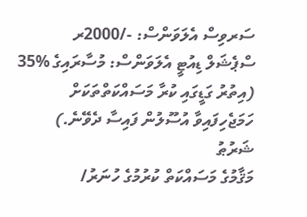ސަރވިސް އެލަވަންސް: -/2000ރ
ސްޕެޝަލް ޑިއުޓީ އެލަވަންސް: މުސާރައިގެ %35
(އިތުރު ގަޑީގައި ކުރާ މަސައްކަތްތަކަށް ހަމަޖެހިފައިވާ އުސޫލުން ފައިސާ ދެވޭނެ.)
ޝަރުޠު
މަޤާމުގެ މަސައްކަތް ކުރުމުގެ ހުނަރު/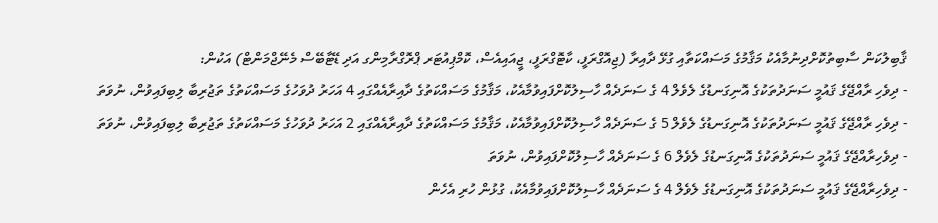ޤާބިލުކަން ސާބިތުކޮށްދިނުމާއެކު މަޤާމުގެ މަސައްކަތާއި ގުޅޭ ދާއިރާ (ޖިއޮގްރަފީ، ކާޓޮގްރަފީ، ޖީއައިއެސް، ކޮމްޕިއުޓަރ ޕްރޮގްރާމިންގ އަދި ޑޭޓާބޭސް މެނޭޖްމަންޓް) އަކުން:
- ދިވެހި ރާއްޖޭގެ ޤައުމީ ސަނަދުތަކުގެ އޮނިގަނޑުގެ ލެވެލް 4 ގެ ސަނަދެއް ހާސިލުކޮށްފައިވުމާއެކު، މަޤާމުގެ މަސައްކަތުގެ ދާއިރާއެއްގައި 4 އަހަރު ދުވަހުގެ މަސައްކަތުގެ ތަޖުރިބާ ލިބިފައިވުން، ނުވަތަ
- ދިވެހި ރާއްޖޭގެ ޤައުމީ ސަނަދުތަކުގެ އޮނިގަނޑުގެ ލެވެލް 5 ގެ ސަނަދެއް ހާސިލުކޮށްފައިވުމާއެކު، މަޤާމުގެ މަސައްކަތުގެ ދާއިރާއެއްގައި 2 އަހަރު ދުވަހުގެ މަސައްކަތުގެ ތަޖުރިބާ ލިބިފައިވުން، ނުވަތަ
- ދިވެހިރާއްޖޭގެ ޤައުމީ ސަނަދުތަކުގެ އޮނިގަނޑުގެ ލެވެލް 6 ގެ ސަނަދެއް ހާސިލުކޮށްފައިވުން، ނުވަތަ
- ދިވެހިރާއްޖޭގެ ޤައުމީ ސަނަދުތަކުގެ އޮނިގަނޑުގެ ލެވެލް 4 ގެ ސަނަދެއް ހާސިލުކޮށްފައިވުމާއެކު، ގުޅުން ހުރި އެހެން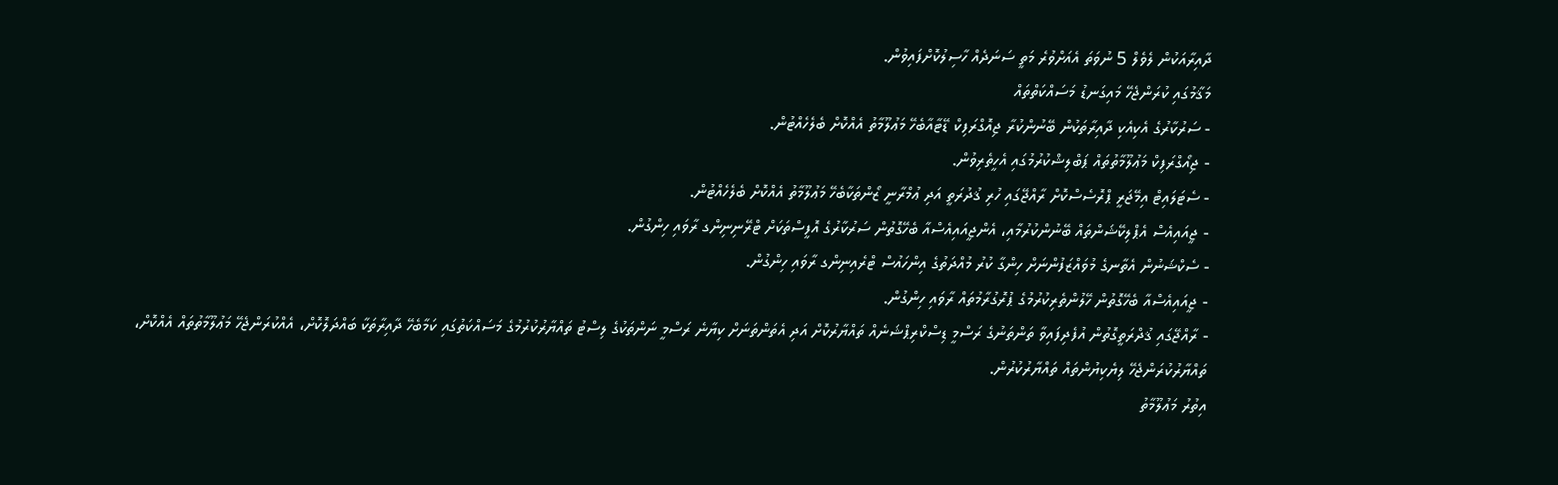ދާއިރާއަކުން ލެވެލް 5 ނުވަތަ އެއަށްވުރެ މަތީ ސަނަދެއް ހާސިލުކޮށްފައިވުން.
މަޤާމުގައި ކުރަންޖެހޭ މައިގަނޑު މަސައްކަތްތައް
- ސަރުކާރުގެ އެކިއެކި ދާއިރާތަކުން ބޭނުންކުރާ ޖިއޮގްރަފިކް ޑޭޓާއާބެހޭ މަޢުލޫމާތު އެއްކޮށް ބެލެހެއްޓުން.
- ޖިއޯގްރަފިކް މަޢުލޫމާތުތައް ޕަބްލިޝްކުރުމުގައި އެހީތެރިވުން.
- ސެޓަލައިޓް އިމޭޖަރީ ޕްރޮސެސްކޮށް ރާއްޖޭގައި ހުރި ޤުދުރަތީ އަދި ޢުމްރާނީ ޒޯންތަކާބެހޭ މަޢުލޫމާތު އެއްކޮށް ބެލެހެއްޓުން.
- ޖީއައިއެސް އެޕްލިކޭޝަންތައް ބޭނުންކުރުމާއި، އެންޖީއައިއެސްއާ ބެހޭގޮތުން ސަރުކާރުގެ އޮފީސްތަކަށް ޓްރޭނިނިންގ ރާވައި ހިންގުން.
- ސެކްޝަނުން އެތާނގެ މުވައްޒަފުންނަށް ހިންގާ ކުރު މުއްދަތުގެ އިންހައުސް ޓްރެއިނިންގ ރާވައި ހިންގުން.
- ޖީއައިއެސްއާ ބެހޭގޮތުން ހޭލުންތެރިކުރުމުގެ ޕުރޮގުރާމުތައް ރާވައި ހިންގުން.
- ރާއްޖޭގައި ޤުދްރަތީގޮތުން އުފެދިފައިވާ ތަންތަނުގެ ރަސްމީ ޑިސްކްރިޕްޝަނެއް ތައްޔާރުކޮށް އަދި އެތަންތަނަށް ކިޔާނެ ރަސްމީ ނަންތަކުގެ ލިސްޓު ތައްޔާރުކުރުމުގެ މަސައްކަތުގައި ކަމާބެހޭ ދާއިރާތަކާ ބައްދަލޮކޮށް، އެއްކުރަންޖެހޭ މަޢުލޫމާތުތައް އެއްކޮށް، ތައްޔާރުކުރަންޖެހޭ ލިޔެކިޔުންތައް ތައްޔާރުކުރުން.
އިތުރު މަޢުލޫމާތު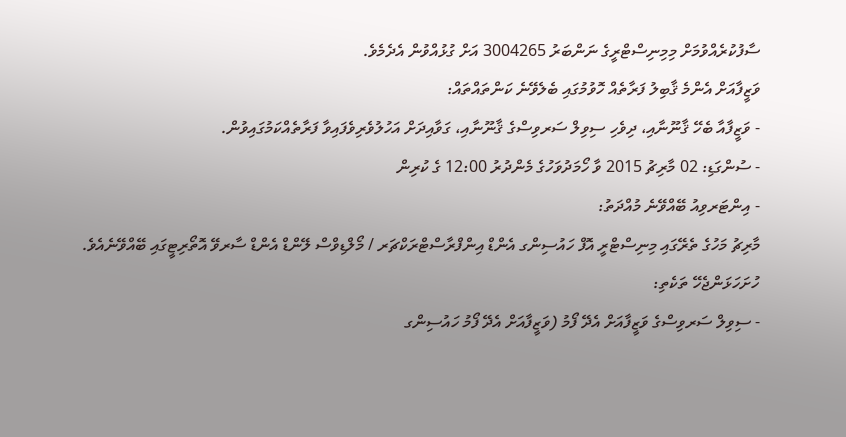ސާފުކުރެއްވުމަށް މިމިނިސްޓްރީގެ ނަންބަރު 3004265 އަށް ގުޅުއްވުން އެދެމެވެ.
ވަޒީފާއަށް އެންމެ ޤާބިލު ފަރާތެއް ހޮވުމުގައި ބެލެވޭނެ ކަންތައްތައް:
- ވަޒީފާއާ ބެހޭ ޤާނޫނާއި، ދިވެހި ސިވިލް ސަރވިސްގެ ޤާނޫނާއި، ގަވާއިދަށް އަހުލުވެރިވެފައިވާ ފަރާތެއްކަމުގައިވުން.
- ސުންގަޑި: 02 މާރިޗު 2015 ވާ ހޯމަދުވަހުގެ މެންދުރު 12:00 ގެ ކުރިން
- އިންޓަރވިއު ބޭއްވޭނެ މުއްދަތު:
މާރިޗު މަހުގެ ތެރޭގައި މިނިސްޓްރީ އޮފް ހައުސިންގ އެންޑް އިންފްރާސްޓްރަކްޗަރ / މޯލްޑިވްސް ލޭންޑް އެންޑް ސާރވޭ އޮތޯރިޓީގައި ބޭއްވޭނެއެވެ.
ހުށަހަޅަންޖެހޭ ތަކެތި:
- ސިވިލް ސަރވިސްގެ ވަޒީފާއަށް އެދޭ ފޯމު (ވަޒީފާއަށް އެދޭ ފޯމު ހައުސިންގ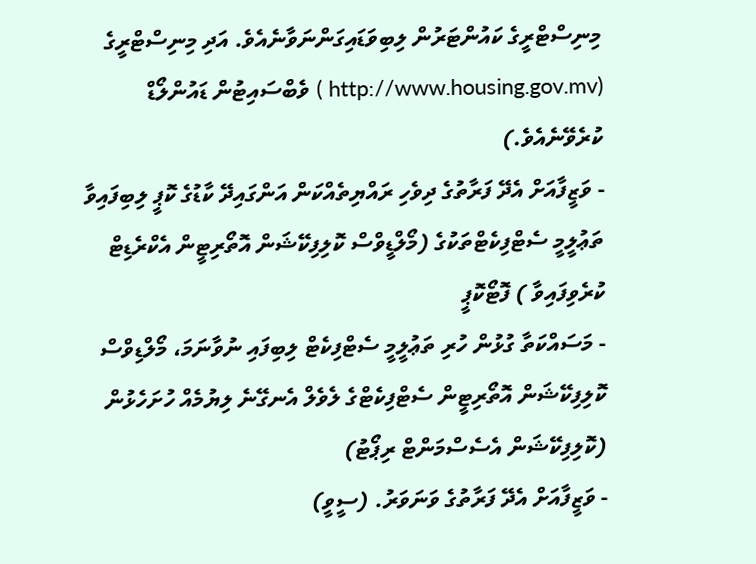މިނިސްޓްރީގެ ކައުންޓަރުން ލިބިވަޑައިގަންނަވާނެއެވެ. އަދި މިނިސްޓްރީގެ (http://www.housing.gov.mv ) ވެބްސައިޓުން ޑައުންލޯޑް ކުރެވޭނެއެވެ.)
- ވަޒީފާއަށް އެދޭ ފަރާތުގެ ދިވެހި ރައްޔިތެއްކަން އަންގައިދޭ ކާޑުގެ ކޮޕީ ލިބިފައިވާ ތަޢުލީމީ ސެޓްފިކެޓްތަކުގެ (މޯލްޑީވްސް ކޮލިފިކޭޝަން އޮތޯރިޓީން އެކްރެޑިޓް ކުރެވިފައިވާ ) ފޮޓޯކޮޕީ
- މަސައްކަތާ ގުޅުން ހުރި ތަޢުލީމީ ސެޓްފިކެޓް ލިބިފައި ނުވާނަމަ، މޯލްޑިވްސް ކޮލިފިކޭޝަން އޮތޯރިޓީން ސެޓްފިކެޓްގެ ލެވެލް އެނގޭނެ ލިޔުމެއް ހުށަހެޅުން (ކޮލިފިކޭޝަން އެސެސްމަންޓް ރިޕޯޓު)
- ވަޒީފާއަށް އެދޭ ފަރާތުގެ ވަނަވަރު. (ސީވީ)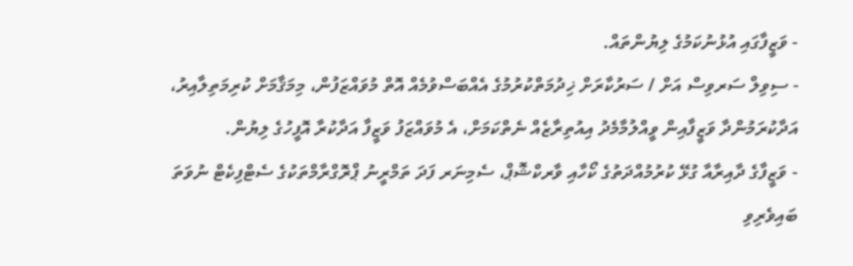- ވަޒީފާގައި އުޅުނުކަމުގެ ލިޔުންތައް.
- ސިވިލް ސަރވިސް އަށް / ސަރުކާރަށް ޚިދުމަތްކުރުމުގެ އެއްބަސްވުމެއް އޮތް މުވައްޒަފުން، މިމަޤާމަށް ކުރިމަތިލާއިރު، އަދާކުރަމުންދާ ވަޒީފާއިން ވީއްލުމާމެދު އިއުތިރާޒެއް ނެތްކަމަށް، އެ މުވައްޒަފު ވަޒީފާ އަދާކުރާ އޮފީހުގެ ލިޔުން.
- ވަޒީފާގެ ދާއިރާއާ ގުޅޭ ކުރުމުއްދަތުގެ ކޯހާއި ވާރކްޝޮޕް، ސެމިނަރ ފަދަ ތަމްރީނު ޕްރޮގްރާމްތަކުގެ ސެޓްފިކެޓް ނުވަތަ ބައިވެރިވި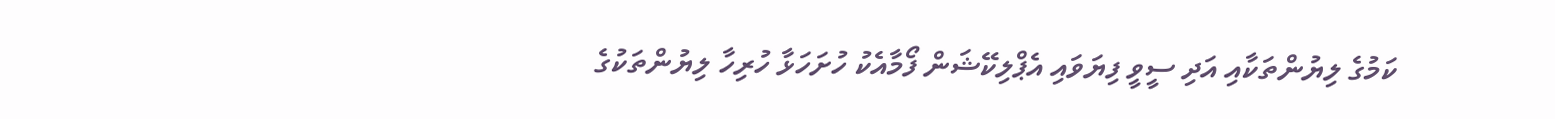ކަމުގެ ލިޔުންތަކާއި އަދި ސީވީ ފިޔަވައި އެޕްލިކޭޝަން ފޯމާއެކު ހުށަހަޅާ ހުރިހާ ލިޔުންތަކުގެ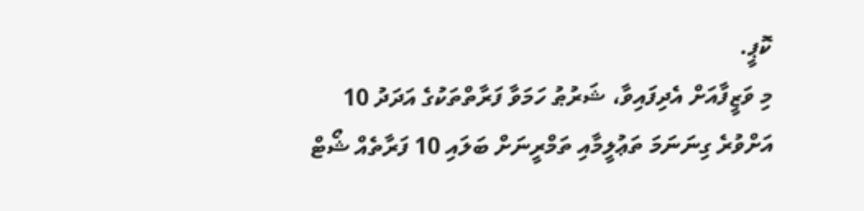ކޮޕީ.
މި ވަޒީފާއަށް އެދިފައިވާ، ޝަރުޠު ހަމަވާ ފަރާތްތަކުގެ އަދަދު 10 އަށްވުރެ ގިނަނަމަ ތަޢުލީމާއި ތަމްރީނަށް ބަލައި 10 ފަރާތެއް ޝޯޓް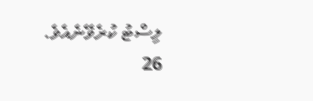ލިސްޓު ކުރެވޭނެއެވެ.
26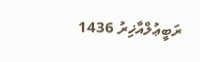ރަބީޢުލްއާޚިރު 1436